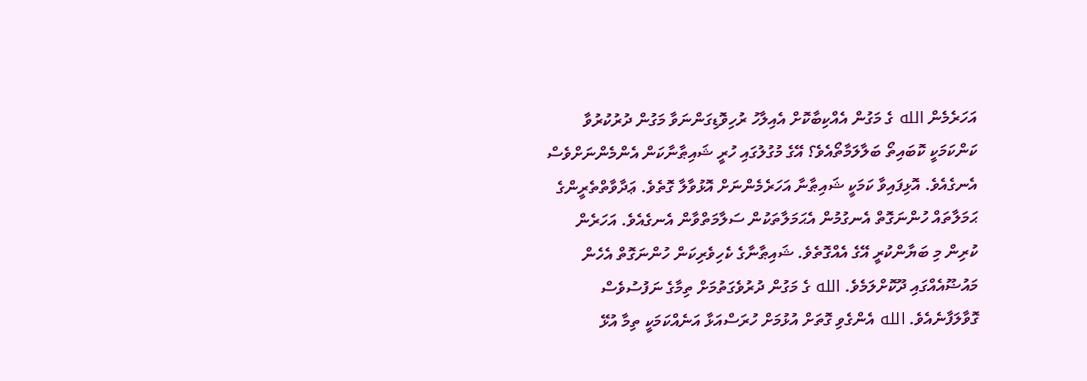އަހަރެމެން الله ގެ މަގުން އެއްކިބާކޮށް އެއިލާހު ރުހިވޮޑިގަންނަވާ މަގުން ދުރުކުރުވާ ކަންކަމަކީ ކޮބައިތޯ ބަލާލަމާތޯއެވެ؟ އޭގެ މުގުލުގައި ހުރީ ޝައިޠާނާކަން އެންމެންނަށްވެސް އެނގެއެވެ. އޮޅިފައިވާ ކަމަކީ ޝައިޠާނާ އަހަރެމެންނަށް އޮޅުވާލާ ގޮތެވެ. ޢަދާވާތްތެރީންގެ ޙަމަލާތައް ހުންނަގޮތް އެނގުމުން އެޙަމަލާތަކުން ސަލާމަތްވާން އެނގެއެވެ. އަހަރެން ކުރިން މި ބަޔާންކުރީ އޭގެ އެއްގޮތެވެ. ޝައިޠާނާގެ ކެހިވެރިކަން ހުންނަގޮތް އެހެން މައުޟޫއެއްގައި ދޫކޮށްލަމެވެ. الله ގެ މަގުން ދުރުވެގަތުމަށް ތިމާގެ ނަފުސުވެސް ގޮވާލަފާނެއެވެ. الله އެންގެވި ގޮތަށް އުޅުމަށް ހުރަސްއަޅާ އަނެއްކަމަކީ ތިމާ އުޅޭ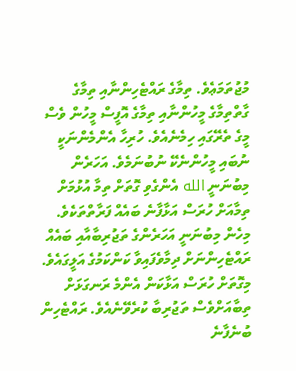މުޖުތަމަޢެވެ. ތިމާގެ ރައްޓެހިންނާއި ތިމާގެ ގާތްތިމާގެ މީހުންނާއި ތިމާގެ އޮފީސް މީހުން ވެސް މީގެ ތެރޭގައި ހިމެނެއެވެ. ހުރިހާ އެންމެންނަކީ ނުބައި މީހުންނެކޭ ނުބުނަމެވެ. އަހަރެން މިބުނަނީ الله އެންގެވި ގޮތަށް ތިމާ އުޅުމަށް ތިމާއަށް ހުރަސް އަޅާފާނެ ބައެއް ފަރާތްތަކެވެ. މިހެން މިބުނަނީ އަހަރެންގެ ތަޖުރިބާއާއި ބައެއް ރައްޓެހިންނަށް ދިމާވެފައިވާ ކަންކަމުގެ އަލީގައެވެ. މިގޮތަށް ހުރަސް އަޅާކަން އެންމެ ރަނގަޅަށް ތިބާއަށްވެސް ތަޖުރިބާ ކުރެވޭނެއެވެ. ރައްޓެހިން ބުނެފާނެ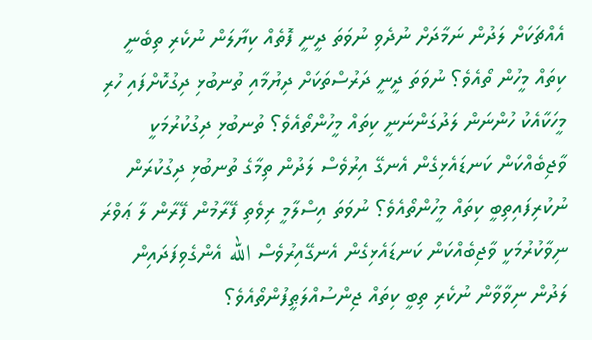އެއްޗަކަށް ލަދުން ނަމާދަށް ނުދެވި ނުވަތަ ދީނީ ފޮތެއް ކިޔާލަން ނުކެރި ތިބެނީ ކިތައް މީހުން ތޯއެވެ؟ ނުވަތަ ދީނީ ދަރުސްތަކަށް ދިޔުމާއި ތުނބުޅި ދިގުކޮށްފައި ހުރި މީހަކާއެކު ހުންނަން ލަދުގަންނަނީ ކިތައް މީހުންތޯއެވެ؟ ތުނބުޅި ދިގުކުރުމަކީ ވާޖިބެއްކަން ކަނޑައެޅިގެން އެނގޭ އިރުވެސް ލަދުން ތިމާގެ ތުނބުޅި ދިގުކުރަން ނުކުރިފައިތިބީ ކިތައް މީހުންތޯއެވެ؟ ނުވަތަ އިސްލާމީ ރިވެތި ފޭރާމުން ފޭރާން ލާ ޢަވްރަ ނިވާކުރުމަކީ ވާޖިބެއްކަން ކަނޑައެޅިގެން އެނގޭއިރުވެސް الله އެންގެވިފަދައިން ލަދުން ނިވާވާން ނުކެރި ތިބީ ކިތައް ޖިންސުއްލަޠީފުންތޯއެވެ؟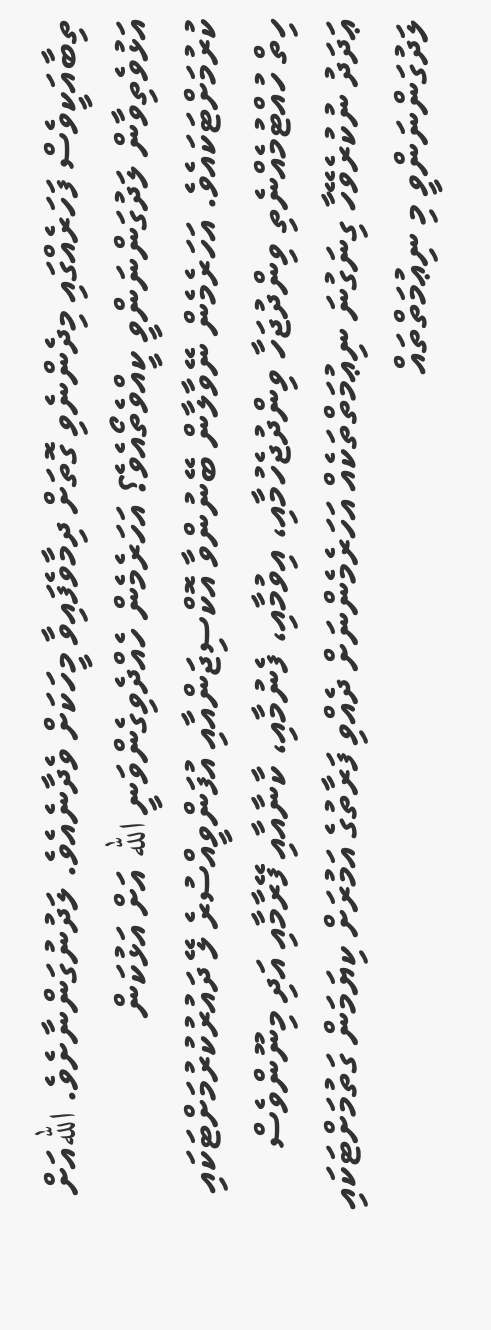ތިބާއަކީވެސް ފަހަރެއްގައި މިދެންނެވި ގޮތަށް ދިމާވެފައިވާ މީހަކަށް ވެދާނެއެވެ. ލަދުނުގަންނާށެވެ. اللهއަށް އަޅުވެތިވާން ލަދުގަންނަންވީ ކީއްވެތޯއެވެ؟ އަހަރެމެން ހެއްދެވިގެންވަނީ الله އަށް އަޅުކަން ކުރުމަށްޓަކައެވެ. އަހަރެމެން ނޭވާލާން ބޭނުންވާ އޮކްސިޖަންއާއި އުފަންވީއްސުރެ ލޭ ދައުރުކުރުމަށްޓަކައި ހިތް ހުއްޓުމެއްނެތި ވިންދުޖަހާ ވިންދުޖެހުމާއި، އިވުމާއި، ފެނުމާއި، ކާނާއާއި ފޭރާމާއި އަދި މިނޫންވެސް ޢަދަދު ނުކުރެވޭހާ ގިނަގުނަ ނިޢުމަތްތަކެއް އަހަރެމެންނަށް ދެއްވި ފަރާތުގެ އަމުރަށް ކިޔަމަން ގަތުމަށްޓަކައި ލަދުގަންނަންވީ މި ނިޢުމަތްތައް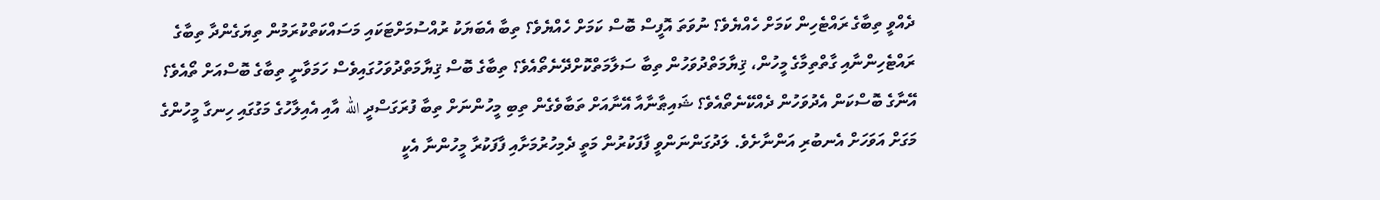ދެއްވީ ތިބާގެ ރައްޓެހިން ކަމަށް ހެއްޔެވެ؟ ނުވަތަ އޮފީސް ބޮސް ކަމަށް ހެއްޔެވެ؟ ތިބާ އެބަޔަކު ރުއްސުމަށްޓަކައި މަސައްކަތްކުރަމުން ތިޔަގެންދާ ތިބާގެ ރައްޓެހިންނާއި ގާތްތިމާގެ މީހުން، ޤިޔާމަތްދުވަހުން ތިބާ ސަލާމަތްކޮށްދޭނެތޯއެވެ؟ ތިބާގެ ބޮސް ޤިޔާމަތްދުވަހުގައިވެސް ހަމަވާނީ ތިބާގެ ބޮސްއަށް ތޯއެވެ؟ އޭނާގެ ބޮސްކަން އެދުވަހުން ދެއްކޭނެތޯއެވެ؟ ޝައިޠާނާއާ އޭނާއަށް ތަބާވެގެން ތިބި މީހުންނަށް ތިބާ ފުރަގަސްދީ الله އާއި އެއިލާހުގެ މަގުގައި ހިނގާ މީހުންގެ މަގަށް އަވަހަށް އެނބުރި އަންނާށެވެ. ލަދުގަންނަންވީ ފާފަކުރުން މަތީ ދެމިހުރުމަށާއި ފާފަކުރާ މީހުންނާ އެކީ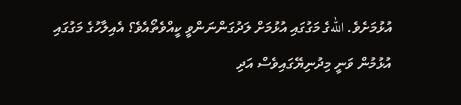އުޅުމަށެވެ. اللهގެ މަގުގައި އުޅުމަށް ލަދުގަންނަންވީ ކީއްވެތޯއެވެ؟ އެއިލާހުގެ މަގުގައި އުޅުމުން ވަނީ މިދުނިޔޭގައިވެސް އަދި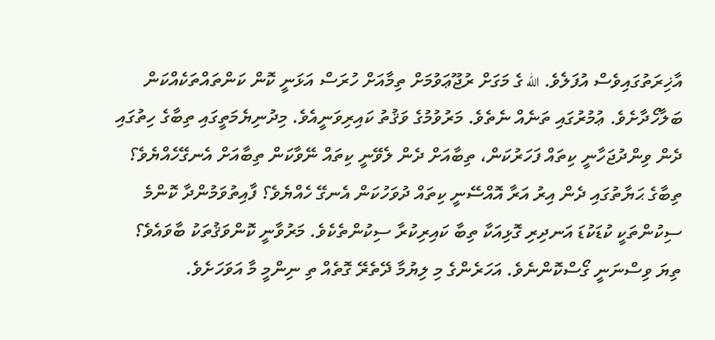އާޚިރަތުގައިވެސް އުފަލެވެ. الله ގެ މަގަށް ރުޖޫޢަވުމަށް ތިމާއަށް ހުރަސް އަޅަނީ ކޮން ކަންތައްތަކެއްކަން ބަލާހޯދާށެވެ. ޢުމުރުގައި ތަނެއް ނެތެވެ. މަރުވުމުގެ ވަޤުތު ކައިރިވަނީއެވެ. މިދުނިޔެމަތީގައި ތިބާގެ ހިތުގައި ދެން ވިންދުޖަހާނީ ކިތައް ފަހަރުކަން، ތިބާއަށް ދެން ލެވޭނީ ކިތައް ނޭވާކަން ތިބާއަށް އެނގޭހެއްޔެވެ؟ ތިބާގެ ޙަޔާތުގައި ދެން އިރު އަރާ އޮއްސޭނީ ކިތައް ދުވަހުކަން އެނގޭ ހެއްޔެވެ؟ ފާއިތުވަމުންދާ ކޮންމެ ސިކުންތަކީ ކުޑަކުޑަ އަނދިރި ގޮޅިއަކާ ތިބާ ކައިރިކުރާ ސިކުންތެކެވެ. މަރުވާނީ ކޮންވަޤުތަކު ބާވައެވެ؟
ތިޔަ ވިސްނަނީ ގޯސްކޮންނެވެ. އަހަރެންގެ މި ލިޔުމާ ދޭތެރޭ ގޮތެއް ތި ނިންމީ މާ އަވަހަށެވެ.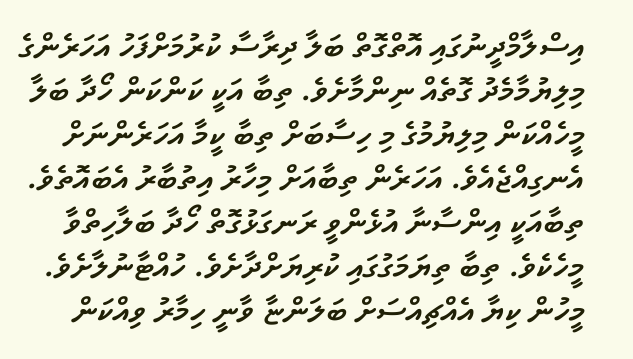އިސްލާމްދީނުގައި އޮތްގޮތް ބަލާ ދިރާސާ ކުރުމަށްފަހު އަހަރެންގެ މިލިޔުމާމެދު ގޮތެއް ނިންމާށެވެ. ތިބާ އަކީ ކަންކަން ހޯދާ ބަލާ މީހެއްކަން މިލިޔުމުގެ މި ހިސާބަށް ތިބާ ކީމާ އަހަރެންނަށް އެނގިއްޖެއެވެ. އަހަރެން ތިބާއަށް މިހާރު އިތުބާރު އެބައޮތެވެ. ތިބާއަކީ އިންސާނާ އުޅެންވީ ރަނގަޅުގޮތް ހޯދާ ބަލާހިތްވާ މީހެކެވެ. ތިބާ ތިޔަމަގުގައި ކުރިޔަށްދާށެވެ. ހުއްޓާނުލާށެވެ. މީހުން ކިޔާ އެއްޗިއްސަށް ބަލަންޏާ ވާނީ ހިމާރު ވިއްކަން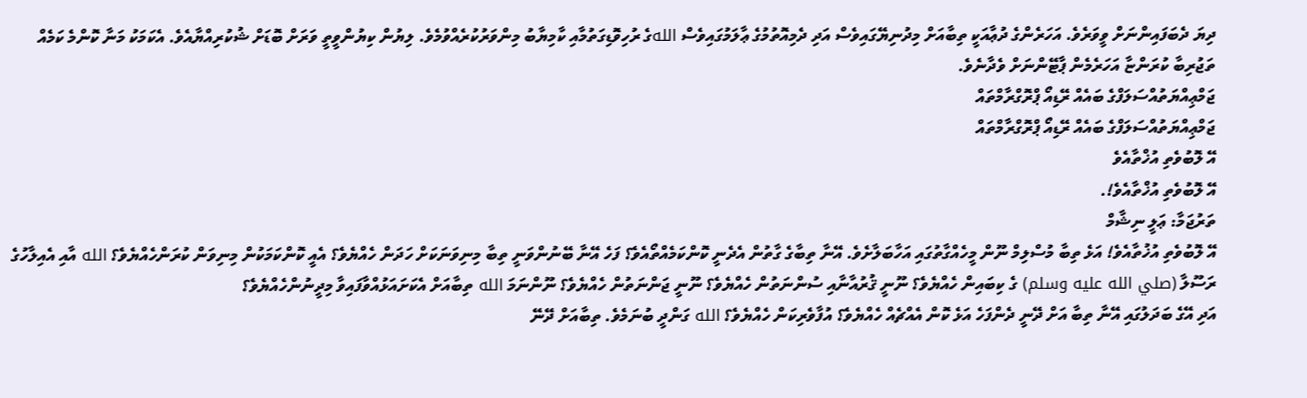ދިޔަ ދެބަފައިންނަށް ވީވަރެވެ. އަހަރެންގެ ދުޢާއަކީ ތިބާއަށް މިދުނިޔޭގައިވެސް އަދި ދެމިއޮތުމުގެ ޢާލަމުގައިވެސް اللهގެ ރުހިވޮޑިގަތުމާއި ކާމިޔާބު މިންވަރުކުރެއްވުމެވެ. ލިޔުން ކިޔުންވީތީ ވަރަށް ބޮޑަށް ޝުކުރިއްޔާއެވެ. އެކަމަކު މަނާ ކޮންމެ ކަމެއް ތަޖުރިބާ ކުރަންޏާ އަހަރެމެން ޕާޓޭންނަށް ވެދާނެވެ.
ޖަމްޢިއްޔަތުއްސަލަފްގެ ބައެއް ރޭޑިއޯ ޕްރޮގްރާމްތައް
ޖަމްޢިއްޔަތުއްސަލަފްގެ ބައެއް ރޭޑިއޯ ޕްރޮގްރާމްތައް
އޭ ލޮބުވެތި އުޚްތާއެވެ
އޭ ލޮބުވެތި އުޚްތާއެވެ!.
ތަރުޖަމާ: ޢަލީ ނިޝާމް
އޭ ލޮބުވެތި އުޚުތާއެވެ! އަޅެ ތިބާ މުސްލިމް ނޫން މީހެއްގާތުގައި އަހާބަލާށެވެ. އޭނާ ތިބާގެ ގާތުން އެދެނީ ކޮންކަމެއްތޯއެވެ؟ ފަހެ އޭނާ ބޭނުންވަނީ ތިބާ މިނިވަނަކަށް ހަދަން ހެއްޔެވެ؟ އެއީ ކޮންކަމަކުން މިނިވަން ކުރަންހެއްޔެވެ؟ الله އާއި އެއިލާހުގެ ރަސޫލާ (صلي الله عليه وسلم) ގެ ކިބައިން ހެއްޔެވެ؟ ނޫނީ ޤުރުއާނާއި ސުންނަތުން ހެއްޔެވެ؟ ނޫނީ ޖަންނަތުން ހެއްޔެވެ؟ ނޫންނަމަ الله ތިބާއަށް އެކަށައަޅުއްވާފައިވާ މިދީނުންހެއްޔެވެ؟
އަދި އޭގެ ބަދަލުގައި އޭނާ ތިބާ އަށް ދޭނީ ދެންފަހެ އަޅެ ކޮން އެއްޗެއް ހެއްޔެވެ؟ އުފާވެރިކަން ހެއްޔެވެ؟ الله ގަންދީ ބުނަމެވެ. ތިބާއަށް ދޭނޭ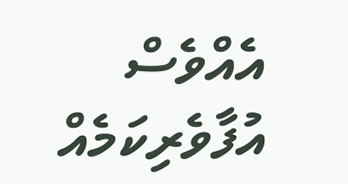އެއްވެސް އުފާވެރިކަމެއް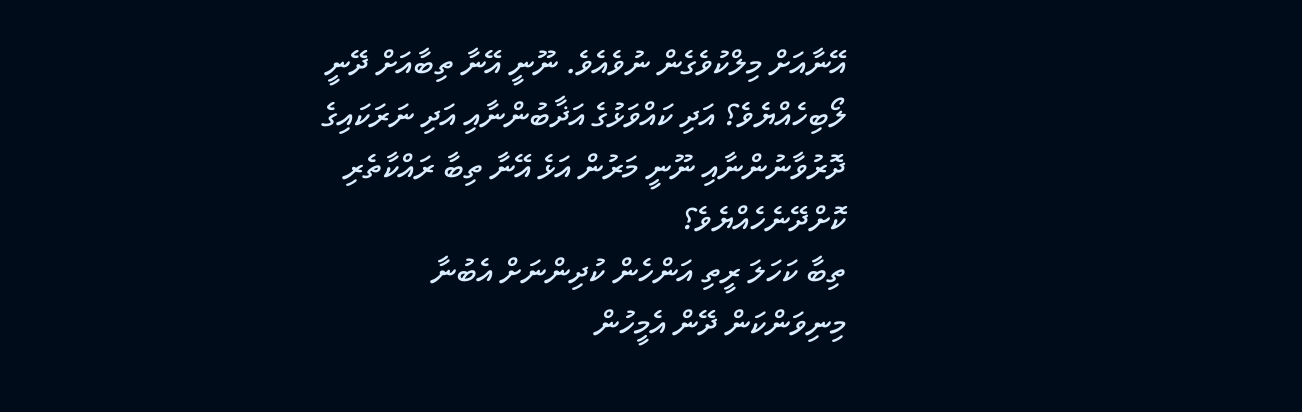އޭނާއަށް މިލްކުވެގެން ނުވެއެވެ. ނޫނީ އޭނާ ތިބާއަށް ދޭނީ ލޯބިހެއްޔެވެ؟ އަދި ކައްވަޅުގެ އަޛާބުންނާއި އަދި ނަރަކައިގެ ދޮރުވާނުންނާއި ނޫނީ މަރުން އަޅެ އޭނާ ތިބާ ރައްކާތެރި ކޮށްދޭނެހެއްޔެވެ؟
ތިބާ ކަހަލަ ރީތި އަންހެން ކުދިންނަށް އެބުނާ މިނިވަންކަން ދޭން އެމީހުން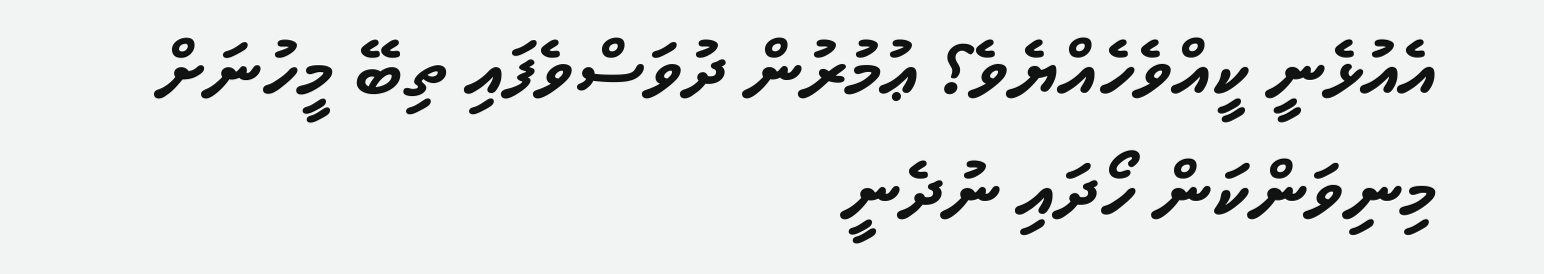އެއުޅެނީ ކީއްވެހެއްޔެވެ؟ ޢުމުރުން ދުވަސްވެފައި ތިބޭ މީހުނަށް މިނިވަންކަން ހޯދައި ނުދެނީ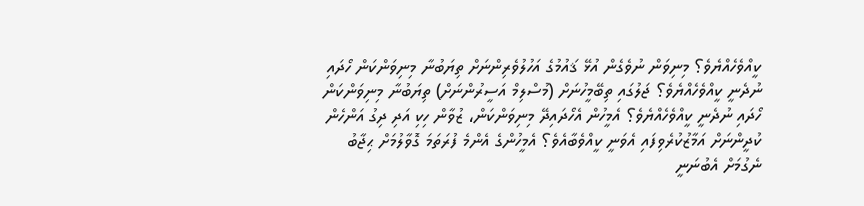ކީއްވެހެއްޔެވެ؟ މިނިވަން ނުވެގެން އުޅޭ ޤައުމުގެ އަހުލުވެރިންނަށް ތިޔަބުނާ މިނިވަންކަން ހޯދައި ނުދެނީ ކީއްވެހެއްޔެވެ؟ ޖަލުގައި ތިބޭމީހުނަށް (މުސްލިމް އަސީރުންނަށް) ތިޔަބުނާ މިނިވަންކަން ހޯދައި ނުދެނީ ކީއްވެހެއްޔެވެ؟ އެމީހުން އެހޯދައިދޭ މިނިވަންކަން، ޒުވާން ހިކި އަދި ދިގު އަންހެން ކުދީންނަށް އަމާޒުކުރެވިފައި އެވަނީ ކީއްވެބާއެވެ؟ އެމީހުންގެ އެންމެ ފުރަތަމަ ގޮވާލުމަށް ޙިޖާބު ނެގުމަށް އެބުނަނީ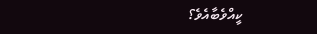ކީއްވެބާއެވެ؟